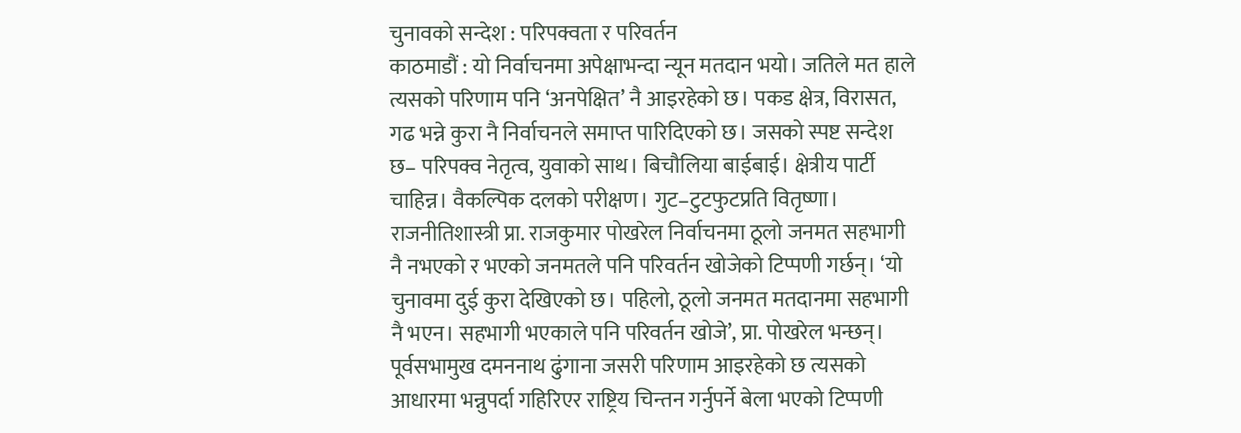चुनावको सन्देश : परिपक्वता र परिवर्तन
काठमाडौं : यो निर्वाचनमा अपेक्षाभन्दा न्यून मतदान भयो। जतिले मत हाले त्यसको परिणाम पनि ‘अनपेक्षित’ नै आइरहेको छ। पकड क्षेत्र, विरासत, गढ भन्ने कुरा नै निर्वाचनले समाप्त पारिदिएको छ। जसको स्पष्ट सन्देश छ– परिपक्व नेतृत्व, युवाको साथ। बिचौलिया बाईबाई। क्षेत्रीय पार्टी चाहिन्न। वैकल्पिक दलको परीक्षण। गुट–टुटफुटप्रति वितृष्णा।
राजनीतिशास्त्री प्रा. राजकुमार पोखरेल निर्वाचनमा ठूलो जनमत सहभागी नै नभएको र भएको जनमतले पनि परिवर्तन खोजेको टिप्पणी गर्छन्। ‘यो चुनावमा दुई कुरा देखिएको छ। पहिलो, ठूलो जनमत मतदानमा सहभागी नै भएन। सहभागी भएकाले पनि परिवर्तन खोजे’, प्रा. पोखरेल भन्छन्।
पूर्वसभामुख दमननाथ ढुंगाना जसरी परिणाम आइरहेको छ त्यसको आधारमा भन्नुपर्दा गहिरिएर राष्ट्रिय चिन्तन गर्नुपर्ने बेला भएको टिप्पणी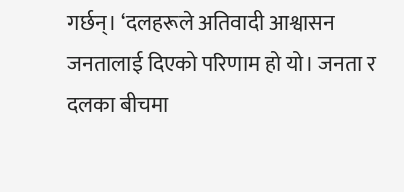गर्छन्। ‘दलहरूले अतिवादी आश्वासन जनतालाई दिएको परिणाम हो यो। जनता र दलका बीचमा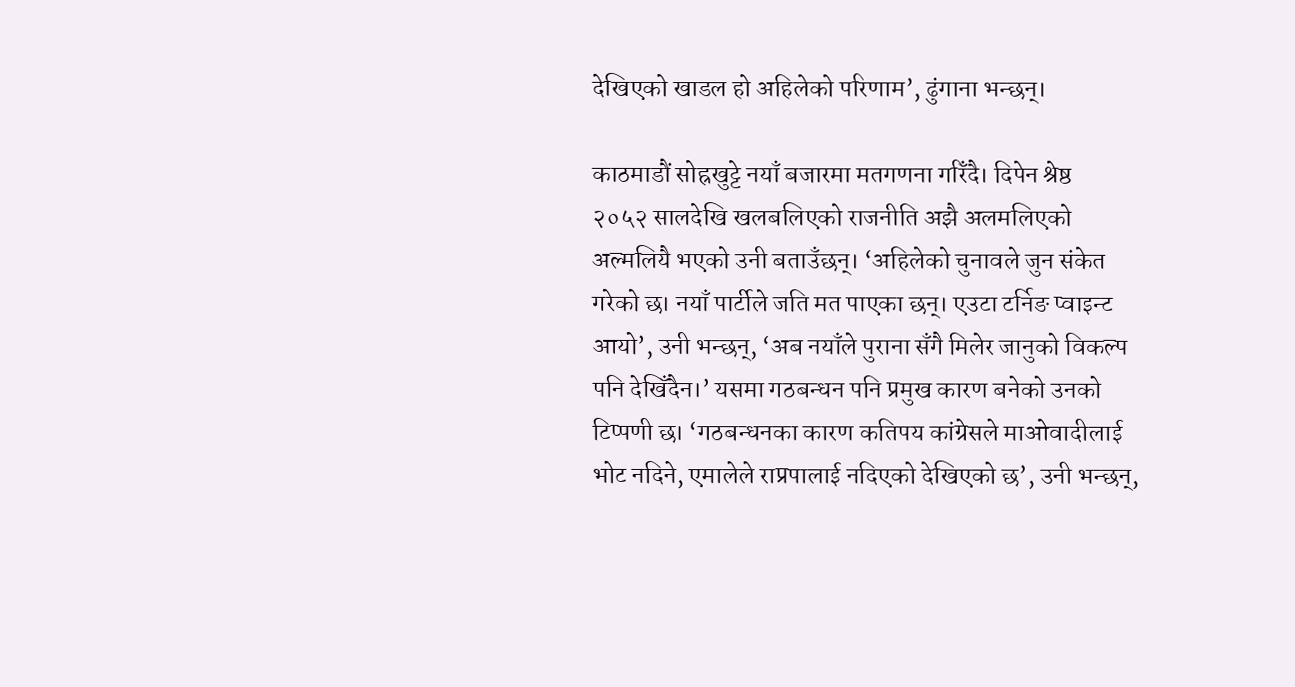देखिएको खाडल हो अहिलेको परिणाम’, ढुंगाना भन्छन्।

काठमाडौं सोह्रखुट्टे नयाँ बजारमा मतगणना गरिँदै। दिपेन श्रेष्ठ
२०५२ सालदेखि खलबलिएको राजनीति अझै अलमलिएको अल्मलियै भएको उनी बताउँछन्। ‘अहिलेको चुनावले जुन संकेत गरेको छ। नयाँ पार्टीले जति मत पाएका छन्। एउटा टर्निङ प्वाइन्ट आयो’, उनी भन्छन्, ‘अब नयाँले पुराना सँगै मिलेर जानुको विकल्प पनि देखिँदैन।’ यसमा गठबन्धन पनि प्रमुख कारण बनेको उनको टिप्पणी छ। ‘गठबन्धनका कारण कतिपय कांग्रेसले माओवादीलाई भोट नदिने, एमालेले राप्रपालाई नदिएको देखिएको छ’, उनी भन्छन्,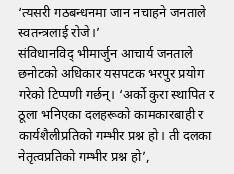‘त्यसरी गठबन्धनमा जान नचाहने जनताले स्वतन्त्रलाई रोजे।’
संविधानविद् भीमार्जुन आचार्य जनताले छनोटको अधिकार यसपटक भरपुर प्रयोग गरेको टिप्पणी गर्छन्। ‘अर्को कुरा स्थापित र ठूला भनिएका दलहरूको कामकारबाही र कार्यशैलीप्रतिको गम्भीर प्रश्न हो। ती दलका नेतृत्वप्रतिको गम्भीर प्रश्न हो’,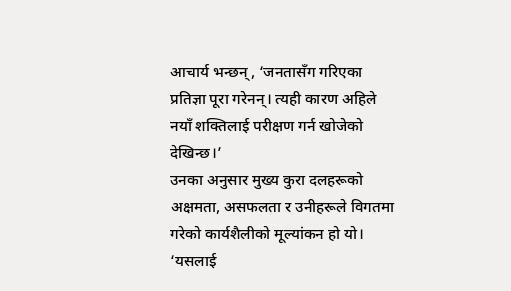आचार्य भन्छन्, ‘जनतासँग गरिएका प्रतिज्ञा पूरा गरेनन्। त्यही कारण अहिले नयाँ शक्तिलाई परीक्षण गर्न खोजेको देखिन्छ।’
उनका अनुसार मुख्य कुरा दलहरूको अक्षमता, असफलता र उनीहरूले विगतमा गरेको कार्यशैलीको मूल्यांकन हो यो। ‘यसलाई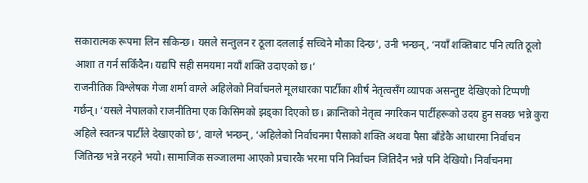सकारात्मक रूपमा लिन सकिन्छ। यसले सन्तुलन र ठूला दललाई सच्चिने मौका दिन्छ’, उनी भन्छन्, ‘नयाँ शक्तिबाट पनि त्यति ठूलो आशा त गर्न सकिँदैन। यद्यपि सही समयमा नयाँ शक्ति उदाएको छ।’
राजनीतिक विश्लेषक गेजा शर्मा वाग्ले अहिलेको निर्वाचनले मूलधारका पार्टीका शीर्ष नेतृत्वसँग व्यापक असन्तुष्ट देखिएको टिप्पणी गर्छन्। ‘यसले नेपालको राजनीतिमा एक किसिमको झड्का दिएको छ। क्रान्तिको नेतृत्व नगरिकन पार्टीहरूको उदय हुन सक्छ भन्ने कुरा अहिले स्वतन्त्र पार्टीले देखाएको छ’, वाग्ले भन्छन्, ‘अहिलेको निर्वाचनमा पैसाको शक्ति अथवा पैसा बाँडेकै आधारमा निर्वाचन जितिन्छ भन्ने नरहने भयो। सामाजिक सञ्जालमा आएको प्रचारकै भरमा पनि निर्वाचन जितिदैन भन्ने पनि देखियो। निर्वाचनमा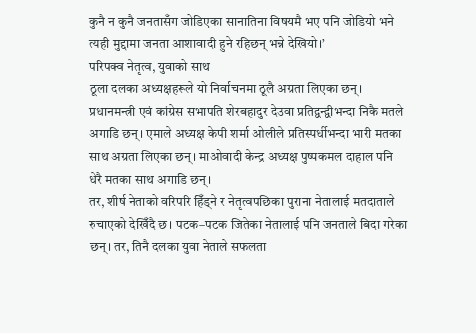कुनै न कुनै जनतासँग जोडिएका सानातिना विषयमै भए पनि जोडियो भने त्यही मुद्दामा जनता आशावादी हुने रहिछन् भन्ने देखियो।’
परिपक्व नेतृत्व, युवाको साथ
ठूला दलका अध्यक्षहरूले यो निर्वाचनमा ठूलै अग्रता लिएका छन्। प्रधानमन्त्री एवं कांग्रेस सभापति शेरबहादुर देउवा प्रतिद्वन्द्वीभन्दा निकै मतले अगाडि छन्। एमाले अध्यक्ष केपी शर्मा ओलीले प्रतिस्पर्धीभन्दा भारी मतका साथ अग्रता लिएका छन्। माओवादी केन्द्र अध्यक्ष पुष्पकमल दाहाल पनि धेरै मतका साथ अगाडि छन्।
तर, शीर्ष नेताको वरिपरि हिँड्ने र नेतृत्वपछिका पुराना नेतालाई मतदाताले रुचाएको देखिँदै छ। पटक–पटक जितेका नेतालाई पनि जनताले बिदा गरेका छन्। तर, तिनै दलका युवा नेताले सफलता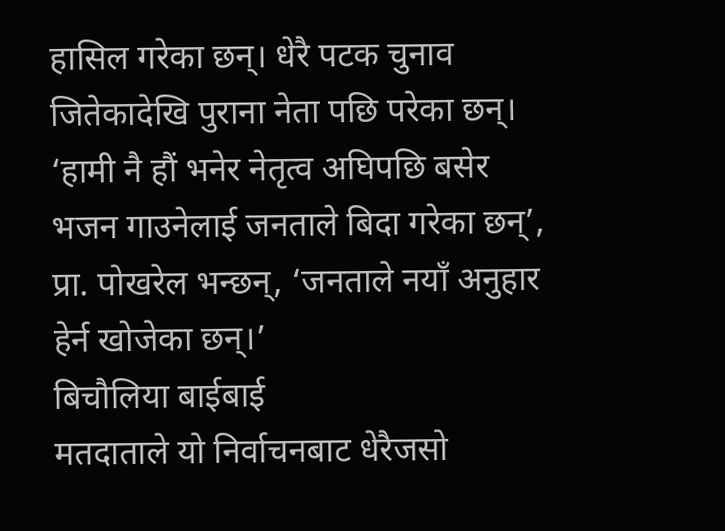हासिल गरेका छन्। धेरै पटक चुनाव जितेकादेखि पुराना नेता पछि परेका छन्।
‘हामी नै हौं भनेर नेतृत्व अघिपछि बसेर भजन गाउनेलाई जनताले बिदा गरेका छन्’, प्रा. पोखरेल भन्छन्, ‘जनताले नयाँ अनुहार हेर्न खोजेका छन्।’
बिचौलिया बाईबाई
मतदाताले यो निर्वाचनबाट धेरैजसो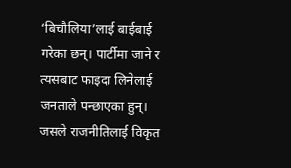‘बिचौलिया’लाई बाईबाई गरेका छन्। पार्टीमा जाने र त्यसबाट फाइदा लिनेलाई जनताले पन्छाएका हुन्। जसले राजनीतिलाई विकृत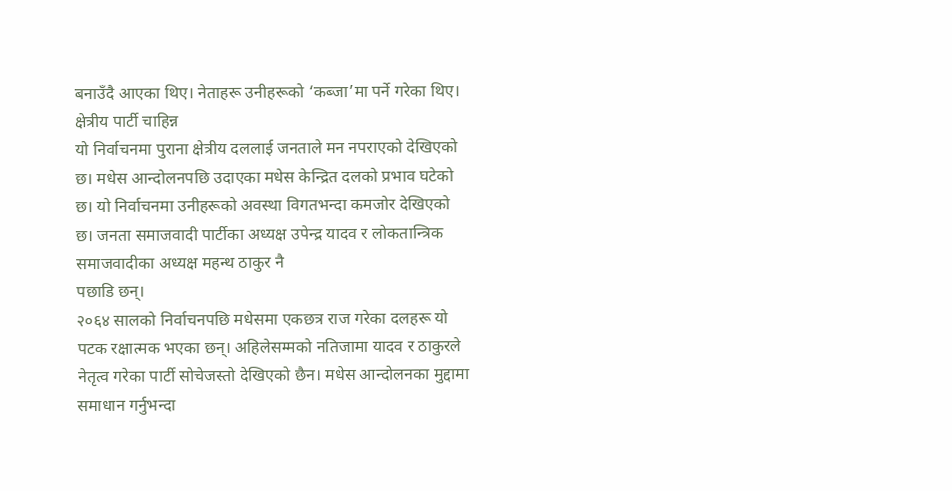बनाउँदै आएका थिए। नेताहरू उनीहरूको ‘कब्जा’मा पर्ने गरेका थिए।
क्षेत्रीय पार्टी चाहिन्न
यो निर्वाचनमा पुराना क्षेत्रीय दललाई जनताले मन नपराएको देखिएको छ। मधेस आन्दोलनपछि उदाएका मधेस केन्द्रित दलको प्रभाव घटेको छ। यो निर्वाचनमा उनीहरूको अवस्था विगतभन्दा कमजोर देखिएको छ। जनता समाजवादी पार्टीका अध्यक्ष उपेन्द्र यादव र लोकतान्त्रिक समाजवादीका अध्यक्ष महन्थ ठाकुर नै
पछाडि छन्।
२०६४ सालको निर्वाचनपछि मधेसमा एकछत्र राज गरेका दलहरू यो पटक रक्षात्मक भएका छन्। अहिलेसम्मको नतिजामा यादव र ठाकुरले नेतृत्व गरेका पार्टी सोचेजस्तो देखिएको छैन। मधेस आन्दोलनका मुद्दामा समाधान गर्नुभन्दा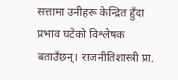सत्तामा उनीहरू केन्द्रित हुँदा प्रभाव घटेको विश्लेषक बताउँछन्। राजनीतिशास्त्री प्रा.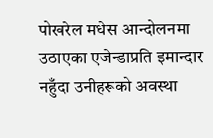पोखरेल मधेस आन्दोलनमा उठाएका एजेन्डाप्रति इमान्दार नहुँदा उनीहरूको अवस्था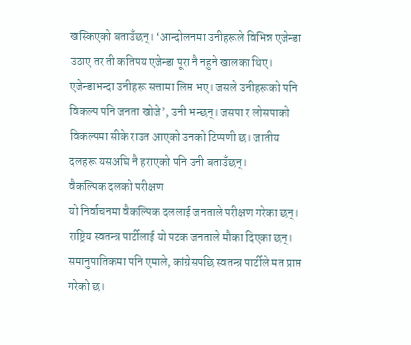खस्किएको बताउँछन्। ‘आन्दोलनमा उनीहरूले विभिन्न एजेन्डा उठाए तर ती कतिपय एजेन्डा पूरा नै नहुने खालका थिए। एजेन्डाभन्दा उनीहरू सत्तामा लिप्त भए। जसले उनीहरूको पनि विकल्प पनि जनता खोजे’, उनी भन्छन्। जसपा र लोसपाको विकल्पमा सीके राउत आएको उनको टिप्पणी छ। जातीय दलहरू यसअघि नै हराएको पनि उनी बताउँछन्।
वैकल्पिक दलको परीक्षण
यो निर्वाचनमा वैकल्पिक दललाई जनताले परीक्षण गरेका छन्। राष्ट्रिय स्वतन्त्र पार्टीलाई यो पटक जनताले मौका दिएका छन्।
समानुपातिकमा पनि एमाले, कांग्रेसपछि स्वतन्त्र पार्टीले मत प्राप्त गरेको छ।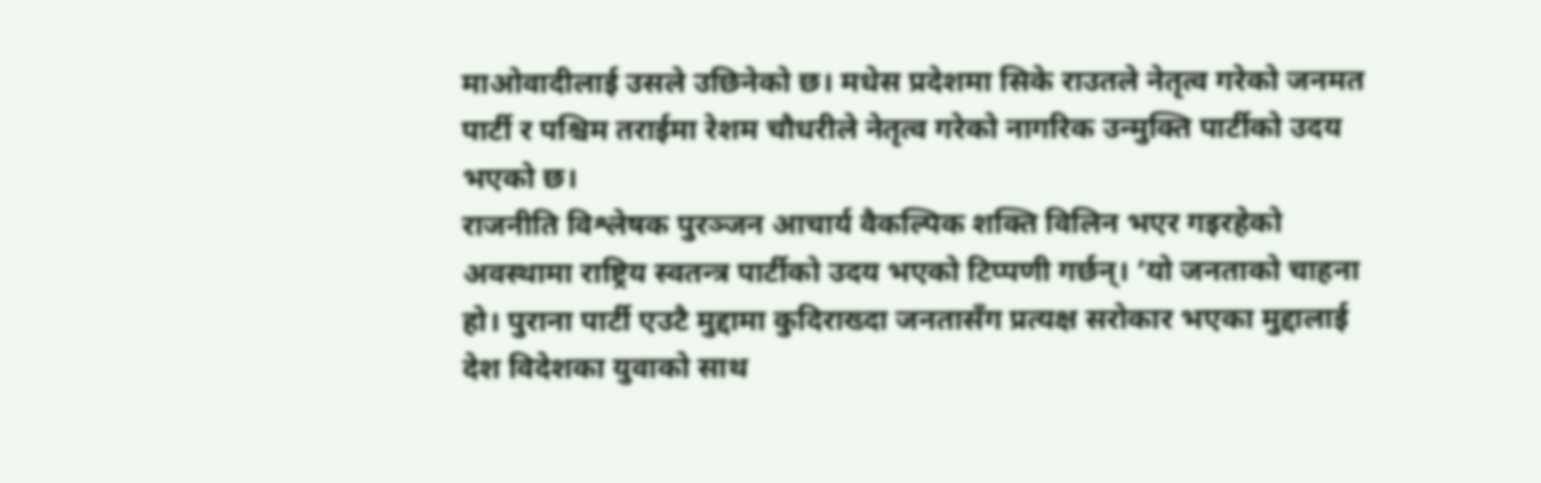माओवादीलाई उसले उछिनेको छ। मधेस प्रदेशमा सिके राउतले नेतृत्व गरेको जनमत पार्टी र पश्चिम तराईमा रेशम चौधरीले नेतृत्व गरेको नागरिक उन्मुक्ति पार्टीको उदय भएको छ।
राजनीति विश्लेषक पुरञ्जन आचार्य वैकल्पिक शक्ति विलिन भएर गइरहेको अवस्थामा राष्ट्रिय स्वतन्त्र पार्टीको उदय भएको टिप्पणी गर्छन्। ‘यो जनताको चाहना हो। पुराना पार्टी एउटै मुद्दामा कुदिराख्दा जनतासँग प्रत्यक्ष सरोकार भएका मुद्दालाई देश विदेशका युवाको साथ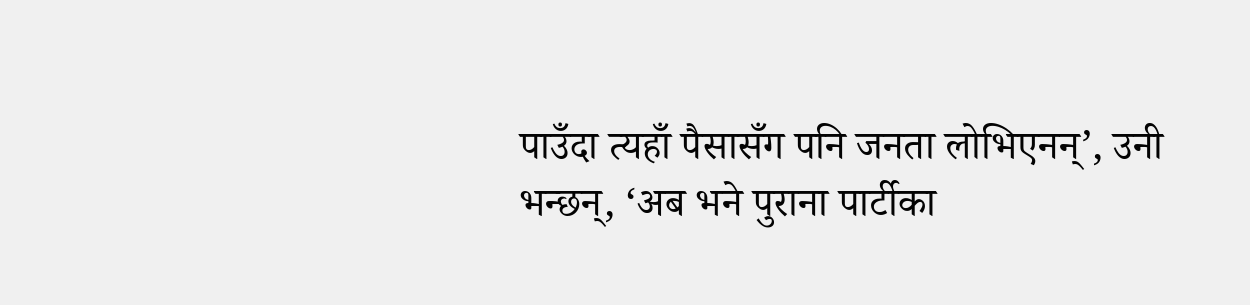पाउँदा त्यहाँ पैसासँग पनि जनता लोभिएनन्’, उनी भन्छन्, ‘अब भने पुराना पार्टीका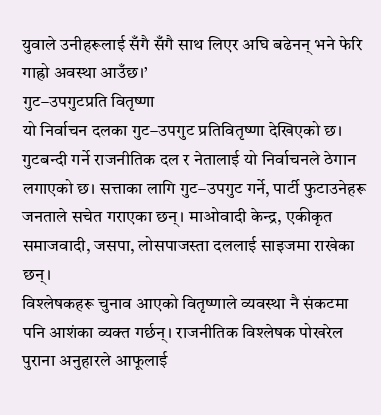युवाले उनीहरूलाई सँगै सँगै साथ लिएर अघि बढेनन् भने फेरि गाह्रो अवस्था आउँछ।’
गुट–उपगुटप्रति वितृष्णा
यो निर्वाचन दलका गुट–उपगुट प्रतिवितृष्णा देखिएको छ। गुटबन्दी गर्ने राजनीतिक दल र नेतालाई यो निर्वाचनले ठेगान लगाएको छ। सत्ताका लागि गुट–उपगुट गर्ने, पार्टी फुटाउनेहरू जनताले सचेत गराएका छन्। माओवादी केन्द्र, एकीकृत समाजवादी, जसपा, लोसपाजस्ता दललाई साइजमा राखेका छन्।
विश्लेषकहरू चुनाव आएको वितृष्णाले व्यवस्था नै संकटमा पनि आशंका व्यक्त गर्छन्। राजनीतिक विश्लेषक पोखरेल पुराना अनुहारले आफूलाई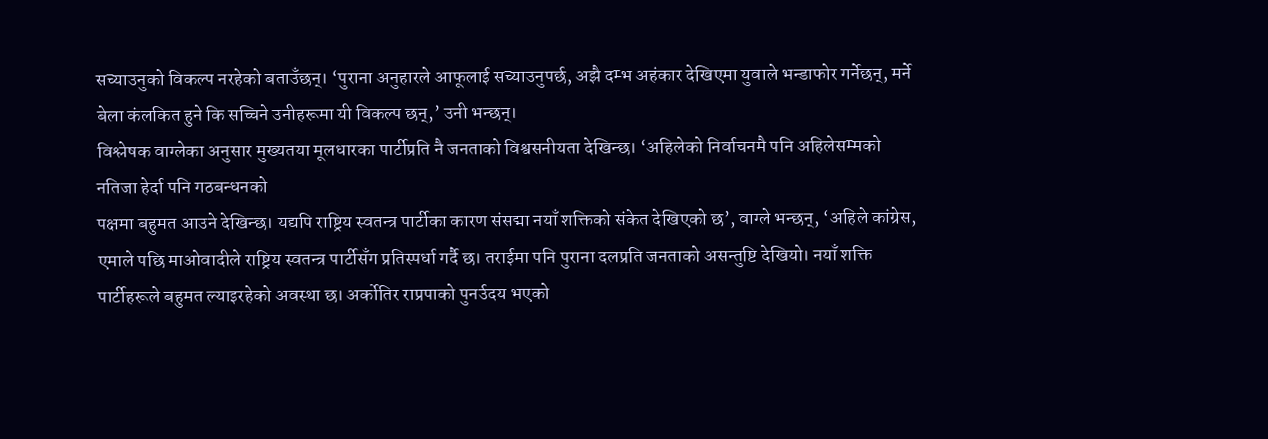सच्याउनुको विकल्प नरहेको बताउँछन्। ‘पुराना अनुहारले आफूलाई सच्याउनुपर्छ, अझै दम्भ अहंकार देखिएमा युवाले भन्डाफोर गर्नेछन्, मर्ने बेला कंलकित हुने कि सच्चिने उनीहरूमा यी विकल्प छन्,’ उनी भन्छन्।
विश्लेषक वाग्लेका अनुसार मुख्यतया मूलधारका पार्टीप्रति नै जनताको विश्वसनीयता देखिन्छ। ‘अहिलेको निर्वाचनमै पनि अहिलेसम्मको नतिजा हेर्दा पनि गठबन्धनको
पक्षमा बहुमत आउने देखिन्छ। यद्यपि राष्ट्रिय स्वतन्त्र पार्टीका कारण संसद्मा नयाँ शक्तिको संकेत देखिएको छ’, वाग्ले भन्छन्, ‘अहिले कांग्रेस, एमाले पछि माओवादीले राष्ट्रिय स्वतन्त्र पार्टीसँग प्रतिस्पर्धा गर्दै छ। तराईमा पनि पुराना दलप्रति जनताको असन्तुष्टि देखियो। नयाँ शक्ति पार्टीहरूले बहुमत ल्याइरहेको अवस्था छ। अर्कोतिर राप्रपाको पुनर्उदय भएको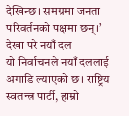देखिन्छ। समग्रमा जनता परिवर्तनको पक्षमा छन्।’
देखा परे नयाँ दल
यो निर्वाचनले नयाँ दललाई अगाडि ल्याएको छ। राष्ट्रिय स्वतन्त्र पार्टी, हाम्रो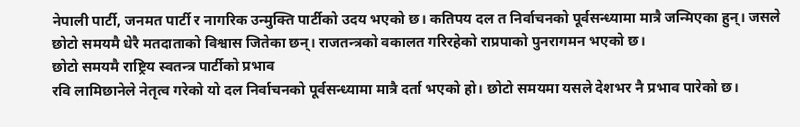नेपाली पार्टी, जनमत पार्टी र नागरिक उन्मुक्ति पार्टीको उदय भएको छ। कतिपय दल त निर्वाचनको पूर्वसन्ध्यामा मात्रै जन्मिएका हुन्। जसले छोटो समयमै धेरै मतदाताको विश्वास जितेका छन्। राजतन्त्रको वकालत गरिरहेको राप्रपाको पुनरागमन भएको छ।
छोटो समयमै राष्ट्रिय स्वतन्त्र पार्टीको प्रभाव
रवि लामिछानेले नेतृत्व गरेको यो दल निर्वाचनको पूर्वसन्ध्यामा मात्रै दर्ता भएको हो। छोटो समयमा यसले देशभर नै प्रभाव पारेको छ।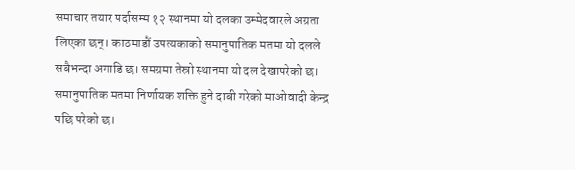समाचार तयार पर्दासम्म १२ स्थानमा यो दलका उम्मेदवारले अग्रता लिएका छन्। काठमाडौं उपत्यकाको समानुपातिक मतमा यो दलले सबैभन्दा अगाडि छ। समग्रमा तेस्रो स्थानमा यो दल देखापरेको छ। समानुपातिक मतमा निर्णायक शक्ति हुने दाबी गरेको माओवादी केन्द्र पछि परेको छ।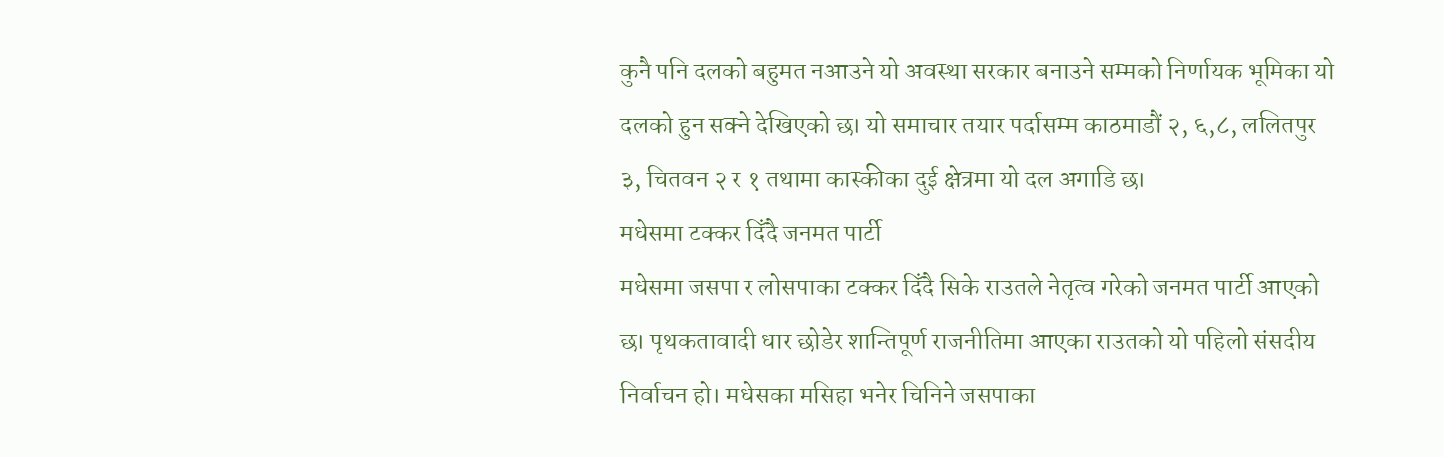कुनै पनि दलको बहुमत नआउने यो अवस्था सरकार बनाउने सम्मको निर्णायक भूमिका यो दलको हुन सक्ने देखिएको छ। यो समाचार तयार पर्दासम्म काठमाडौं २, ६,८, ललितपुर ३, चितवन २ र १ तथामा कास्कीका दुई क्षेत्रमा यो दल अगाडि छ।
मधेसमा टक्कर दिँदै जनमत पार्टी
मधेसमा जसपा र लोसपाका टक्कर दिँदै सिके राउतले नेतृत्व गरेको जनमत पार्टी आएको छ। पृथकतावादी धार छोडेर शान्तिपूर्ण राजनीतिमा आएका राउतको यो पहिलो संसदीय निर्वाचन हो। मधेसका मसिहा भनेर चिनिने जसपाका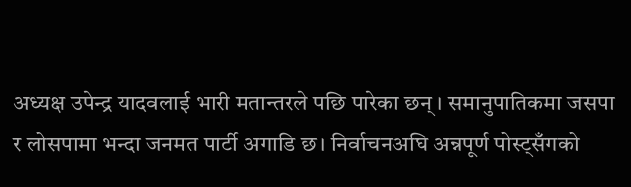अध्यक्ष उपेन्द्र यादवलाई भारी मतान्तरले पछि पारेका छन्। समानुपातिकमा जसपा र लोसपामा भन्दा जनमत पार्टी अगाडि छ। निर्वाचनअघि अन्नपूर्ण पोस्ट्सँगको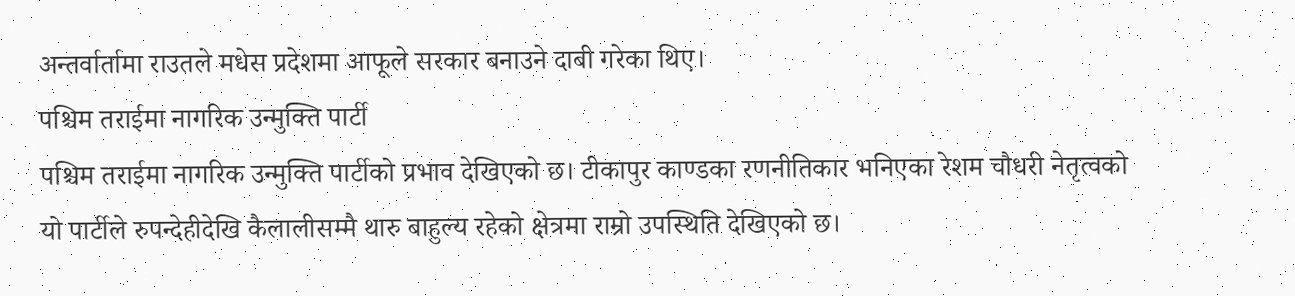अन्तर्वार्तामा राउतले मधेस प्रदेशमा आफूले सरकार बनाउने दाबी गरेका थिए।
पश्चिम तराईमा नागरिक उन्मुक्ति पार्टी
पश्चिम तराईमा नागरिक उन्मुक्ति पार्टीको प्रभाव देखिएको छ। टीकापुर काण्डका रणनीतिकार भनिएका रेशम चौधरी नेतृत्वको यो पार्टीले रुपन्देहीदेखि कैलालीसम्मै थारु बाहुल्य रहेको क्षेत्रमा राम्रो उपस्थिति देखिएको छ।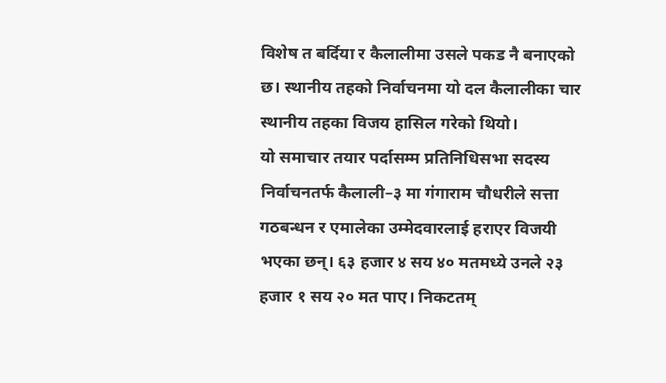विशेष त बर्दिया र कैलालीमा उसले पकड नै बनाएको छ। स्थानीय तहको निर्वाचनमा यो दल कैलालीका चार स्थानीय तहका विजय हासिल गरेको थियो।
यो समाचार तयार पर्दासम्म प्रतिनिधिसभा सदस्य निर्वाचनतर्फ कैलाली–३ मा गंगाराम चौधरीले सत्ता गठबन्धन र एमालेका उम्मेदवारलाई हराएर विजयी भएका छन्। ६३ हजार ४ सय ४० मतमध्ये उनले २३ हजार १ सय २० मत पाए। निकटतम्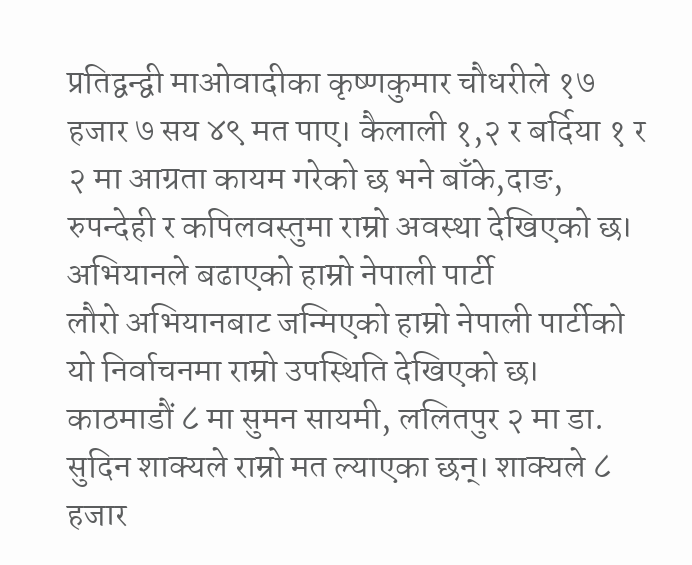प्रतिद्वन्द्वी माओवादीका कृष्णकुमार चौधरीले १७ हजार ७ सय ४९ मत पाए। कैलाली १,२ र बर्दिया १ र २ मा आग्रता कायम गरेको छ भने बाँके,दाङ, रुपन्देही र कपिलवस्तुमा राम्रो अवस्था देखिएको छ।
अभियानले बढाएको हाम्रो नेपाली पार्टी
लौरो अभियानबाट जन्मिएको हाम्रो नेपाली पार्टीको यो निर्वाचनमा राम्रो उपस्थिति देखिएको छ। काठमाडौं ८ मा सुमन सायमी, ललितपुर २ मा डा. सुदिन शाक्यले राम्रो मत ल्याएका छन्। शाक्यले ८ हजार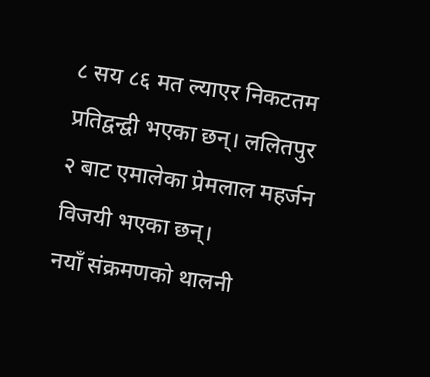८ सय ८६ मत ल्याएर निकटतम प्रतिद्वन्द्वी भएका छन्। ललितपुर २ बाट एमालेका प्रेमलाल महर्जन विजयी भएका छन्।
नयाँ संक्रमणको थालनी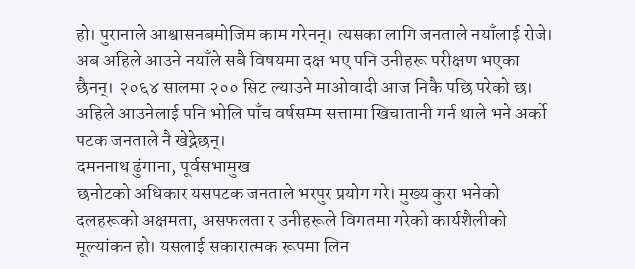हो। पुरानाले आश्वासनबमोजिम काम गरेनन्। त्यसका लागि जनताले नयाँलाई रोजे। अब अहिले आउने नयाँले सबै विषयमा दक्ष भए पनि उनीहरू परीक्षण भएका छैनन्। २०६४ सालमा २०० सिट ल्याउने माओवादी आज निकै पछि परेको छ। अहिले आउनेलाई पनि भोलि पाँच वर्षसम्म सत्तामा खिचातानी गर्न थाले भने अर्को पटक जनताले नै खेद्नेछन्।
दमननाथ ढुंगाना, पूर्वसभामुख
छनोटको अधिकार यसपटक जनताले भरपुर प्रयोग गरे। मुख्य कुरा भनेको दलहरूको अक्षमता, असफलता र उनीहरूले विगतमा गरेको कार्यशैलीको मूल्यांकन हो। यसलाई सकारात्मक रूपमा लिन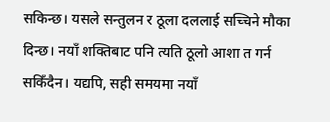सकिन्छ। यसले सन्तुलन र ठूला दललाई सच्चिने मौका दिन्छ। नयाँ शक्तिबाट पनि त्यति ठूलो आशा त गर्न सकिँदैन। यद्यपि, सही समयमा नयाँ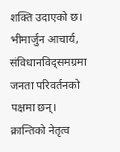शक्ति उदाएको छ।
भीमार्जुन आचार्य, संविधानविद्समग्रमा जनता परिवर्तनको पक्षमा छन्। क्रान्तिको नेतृत्व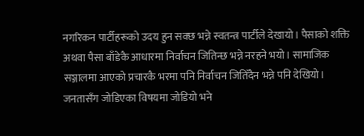नगरिकन पार्टीहरूको उदय हुन सक्छ भन्ने स्वतन्त्र पार्टीले देखायो। पैसाको शक्ति अथवा पैसा बाँडेकै आधारमा निर्वाचन जितिन्छ भन्ने नरहने भयो। सामाजिक सञ्जालमा आएको प्रचारकै भरमा पनि निर्वाचन जितिँदैन भन्ने पनि देखियो। जनतासँग जोडिएका विषयमा जोडियो भने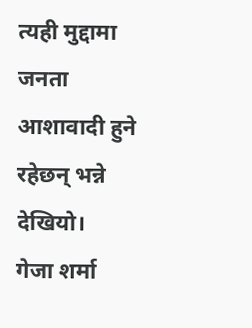त्यही मुद्दामा जनता आशावादी हुने रहेछन् भन्ने देखियो।
गेजा शर्मा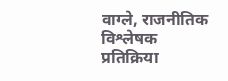वाग्ले, राजनीतिक विश्लेषक
प्रतिक्रिया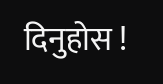दिनुहोस !